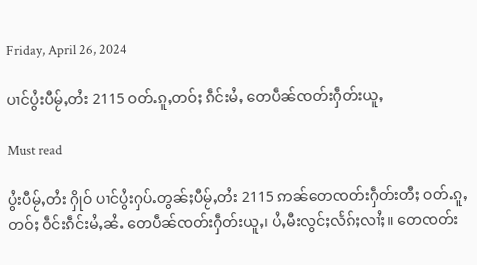Friday, April 26, 2024

ပၢင်ပွႆးပီမႂ်ႇတႆး 2115 ဝတ်ႉၵူႇတဝ်ႈ ၵဵင်းမႆႇ တေပဵၼ်ၸတ်းႁဵတ်းယူႇ

Must read

ပွႆးပီမႂ်ႇတႆး ႁိုဝ် ပၢင်ပွႆးႁပ်ႉတွၼ်ႈပီမႂ်ႇတႆး 2115 ဢၼ်တေၸတ်းႁဵတ်းတီႈ ဝတ်ႉၵူႇတဝ်ႈ ဝဵင်းၵဵင်းမႆႇၼႆႉ တေပဵၼ်ၸတ်းႁဵတ်းယူႇ၊ ပႆႇမီးလွင်ႈလႅၵ်ႈလၢႆႈ။ တေၸတ်း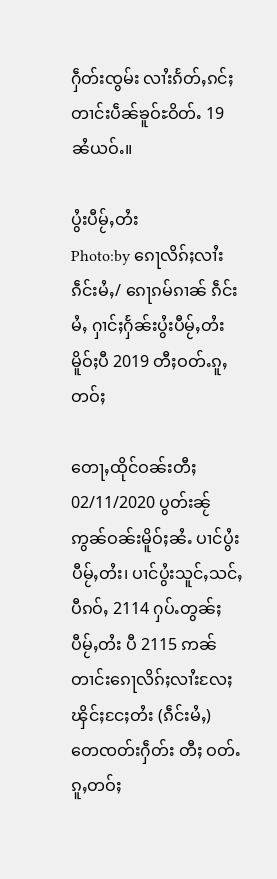ႁဵတ်းၸွမ်း လၢႆးၵႅတ်ႇၵင်ႈတၢင်းပဵၼ်ၶူဝ်ႊဝိတ်ႉ 19 ၼႆယဝ်ႉ။

ပွႆးပီမႂ်ႇတႆး
Photo:by ၵေႃလိၵ်ႈလၢႆး ၵဵင်းမႆႇ/ ၵေႃၵမ်ၵၢၼ် ၵဵင်းမႆႇ ႁၢင်ႈႁႅၼ်းပွႆးပီမႂ်ႇတႆး မိူဝ်ႈပီ 2019 တီႈဝတ်ႉၵူႇတဝ်ႈ

တေႃႇထိုင်ဝၼ်းတီႈ 02/11/2020 ပွတ်းၼႂ်ဢွၼ်ဝၼ်းမိူဝ်ႈၼႆႉ ပၢင်ပွႆးပီမႂ်ႇတႆး၊ ပၢင်ပွႆးသူင်ႇသင်ႇပီၵဝ်ႇ 2114 ႁပ်ႉတွၼ်ႈပီမႂ်ႇတႆး ပီ 2115 ဢၼ်တၢင်းၵေႃလိၵ်ႈလၢႆးလႄႈၾိင်ႈငႄႈတႆး (ၵဵင်းမႆႇ) တေၸတ်းႁဵတ်း တီႈ ဝတ်ႉၵူႇတဝ်ႈ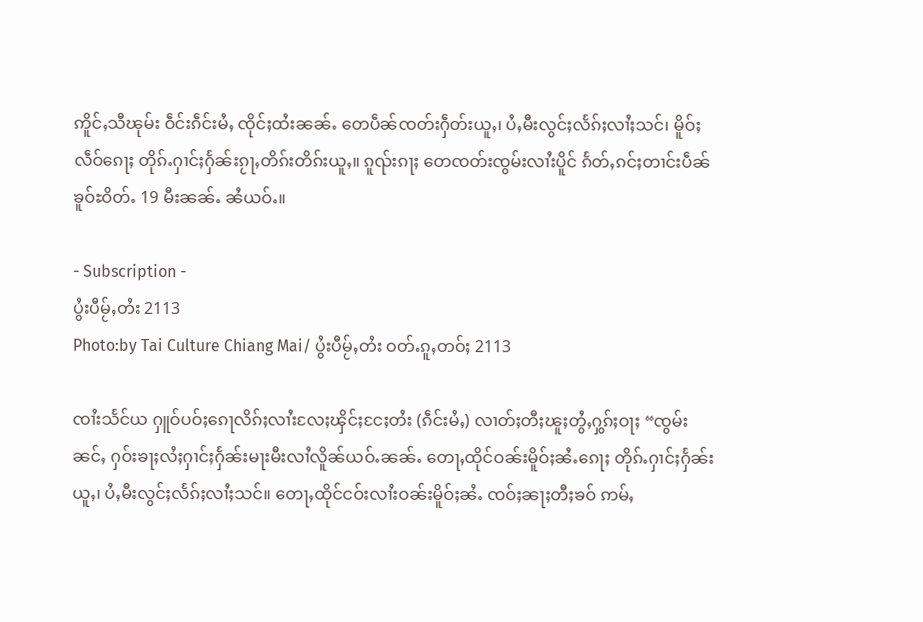ဢိူင်ႇသီၽုမ်း ဝဵင်းၵဵင်းမႆႇ ၸိုင်ႈထႆးၼၼ်ႉ တေပဵၼ်ၸတ်းႁဵတ်းယူႇ၊ ပႆႇမီးလွင်ႈလႅၵ်ႈလၢႆႈသင်၊ မိူဝ်ႈလဵဝ်ၵေႃႈ တိုၵ်ႉႁၢင်ႈႁႅၼ်းၵႂႃႇတိၵ်းတိၵ်းယူႇ။ ၵူၺ်းၵႃႈ တေၸတ်းၸွမ်းလၢႆးပိူင် ၵႅတ်ႇၵင်ႈတၢင်းပဵၼ်ၶူဝ်ႊဝိတ်ႉ 19 မီးၼၼ်ႉ ၼႆယဝ်ႉ။

- Subscription -
ပွႆးပီမႂ်ႇတႆး 2113
Photo:by Tai Culture Chiang Mai/ ပွႆးပီမႂ်ႇတႆး ဝတ်ႉၵူႇတဝ်ႈ 2113

ၸၢႆးသႅင်ယ ႁူဝ်ပဝ်ႈၵေႃလိၵ်ႈလၢႆးလႄႈၾိင်ႈငႄႈတႆး (ၵဵင်းမႆႇ) လၢတ်ႈတီႈၽူႈတွႆႇႁွၵ်ႈဝႃႈ “ၸွမ်းၼင်ႇ ႁဝ်းၶႃႈလႆႈႁၢင်ႈႁႅၼ်းမႃးမီးလၢႆလိူၼ်ယဝ်ႉၼၼ်ႉ တေႃႇထိုင်ဝၼ်းမိူဝ်ႈၼႆႉၵေႃႈ တိုၵ်ႉႁၢင်ႈႁႅၼ်းယူႇ၊ ပႆႇမီးလွင်ႈလႅၵ်ႈလၢႆႈသင်။ တေႃႇထိုင်ငဝ်းလၢႆးဝၼ်းမိူဝ်ႈၼႆႉ ၸဝ်ႈၼႃႈတီႈၶဝ် ဢမ်ႇ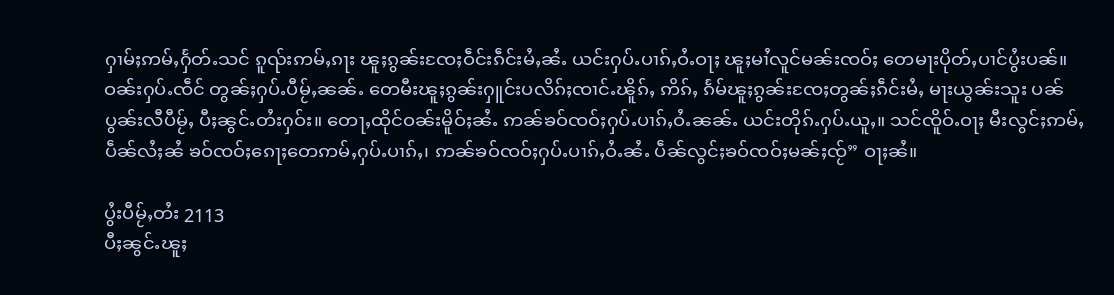ႁၢမ်ႈဢမ်ႇႁႅတ်ႉသင် ၵူၺ်းဢမ်ႇၵႃး ၽူႈၵွၼ်းၸႄႈဝဵင်းၵဵင်းမႆႇၼႆႉ ယင်းႁပ်ႉပၢၵ်ႇဝႆႉဝႃႈ ၽူႈမၢႆလူင်မၼ်းၸဝ်ႈ တေမႃးပိုတ်ႇပၢင်ပွႆးပၼ်။ ဝၼ်းႁပ်ႉၸဵင် တွၼ်ႈႁပ်ႉပီမႂ်ႇၼၼ်ႉ တေမီးၽူႈၵွၼ်းႁူင်းပလိၵ်ႈၸၢင်ႉၽိူၵ်ႇ ဢိၵ်ႇ ၵႅမ်ၽူႈၵွၼ်းၸႄႈတွၼ်ႈၵဵင်းမႆႇ မႃးယွၼ်းသူး ပၼ်ပွၼ်းလီပီမႂ်ႇ ပီႈၼွင်ႉတႆးႁဝ်း။ တေႃႇထိုင်ဝၼ်းမိူဝ်ႈၼႆႉ ဢၼ်ၶဝ်ၸဝ်ႈႁပ်ႉပၢၵ်ႇဝႆႉၼၼ်ႉ ယင်းတိုၵ်ႉႁပ်ႉယူႇ။ သင်ၸိူဝ်ႉဝႃႈ မီးလွင်ႈဢမ်ႇပဵၼ်လႆႈၼႆ ၶဝ်ၸဝ်ႈၵေႃႈတေဢမ်ႇႁပ်ႉပၢၵ်ႇ၊ ဢၼ်ၶဝ်ၸဝ်ႈႁပ်ႉပၢၵ်ႇဝႆႉၼႆႉ ပဵၼ်လွင်ႈၶဝ်ၸဝ်ႈမၼ်ႈၸႂ်” ဝႃႈၼႆ။

ပွႆးပီမႂ်ႇတႆး 2113
ပီႈၼွင်ႉၽူႈ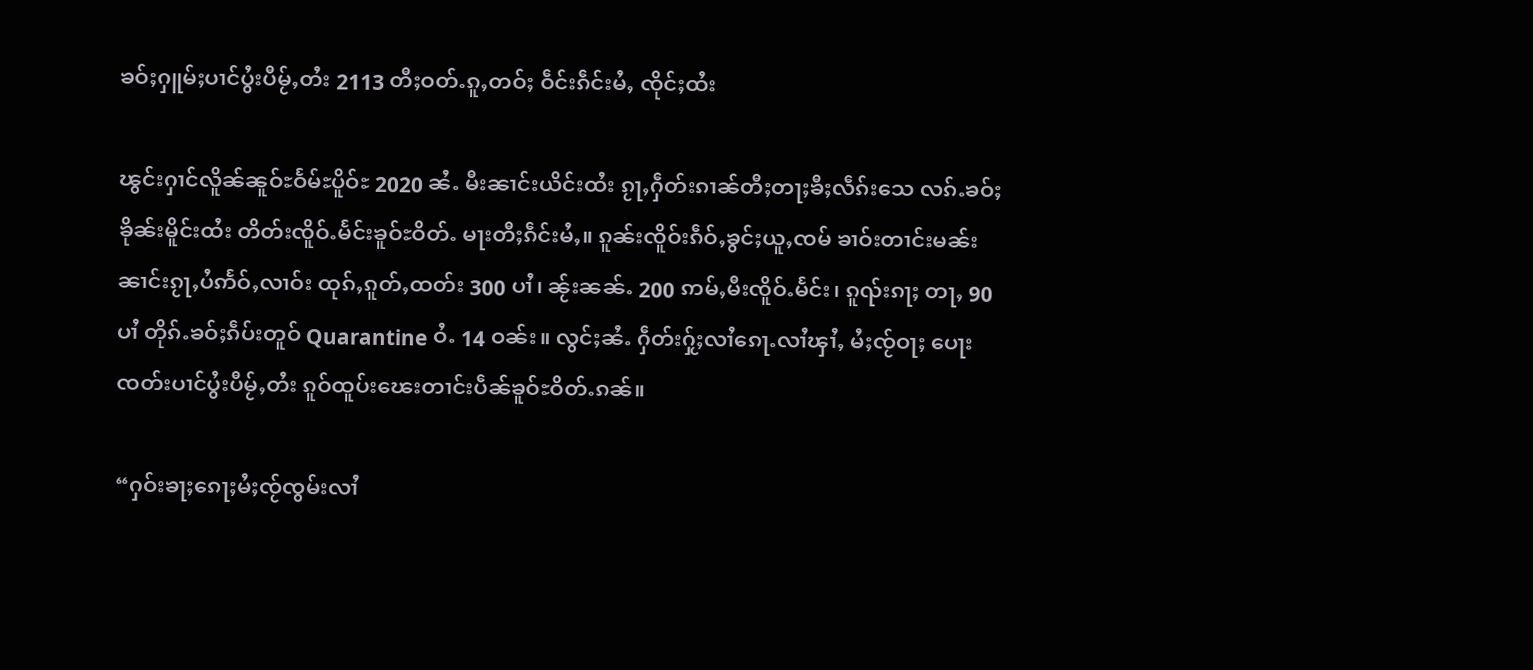ၶဝ်ႈႁူမ်ႈပၢင်ပွႆးပီမႂ်ႇတႆး 2113 တီႈဝတ်ႉၵူႇတဝ်ႈ ဝဵင်းၵဵင်းမႆႇ ၸိုင်ႈထႆး

ၽွင်းႁၢင်လိူၼ်ၼူဝ်ႊဝႅမ်ႊပိူဝ်ႊ 2020 ၼႆႉ မီးၼၢင်းယိင်းထႆး ၵႂႃႇႁဵတ်းၵၢၼ်တီႈတႃႈၶီႈလဵၵ်းသေ လၵ်ႉၶဝ်ႈၶိုၼ်းမိူင်းထႆး တိတ်းၸိူဝ်ႉမႅင်းၶူဝ်ႊဝိတ်ႉ မႃးတီႈၵဵင်းမႆႇ။ ၵူၼ်းၸိူဝ်းၵဵဝ်ႇၶွင်ႈယူႇၸမ် ၶၢဝ်းတၢင်းမၼ်းၼၢင်းၵႂႃႇပႆဢႅဝ်ႇလၢဝ်း ထုၵ်ႇၵူတ်ႇထတ်း 300 ပၢႆ၊ ၼႂ်းၼၼ်ႉ 200 ဢမ်ႇမီးၸိူဝ်ႉမႅင်း၊ ၵူၺ်းၵႃႈ တႃႇ 90 ပၢႆ တိုၵ်ႉၶဝ်ႈၵဵပ်းတူဝ် Quarantine ဝႆႉ 14 ဝၼ်း။ လွင်ႈၼႆႉ ႁဵတ်းႁႂ်ႈလၢႆၵေႃႉလၢႆၾၢႆႇ မႆႈၸႂ်ဝႃႈ ပေႃးၸတ်းပၢင်ပွႆးပီမႂ်ႇတႆး ၵူဝ်ထူပ်းၽေးတၢင်းပဵၼ်ၶူဝ်ႊဝိတ်ႉၵၼ်။

“ႁဝ်းၶႃႈၵေႃႈမႆႈၸႂ်ၸွမ်းလၢႆ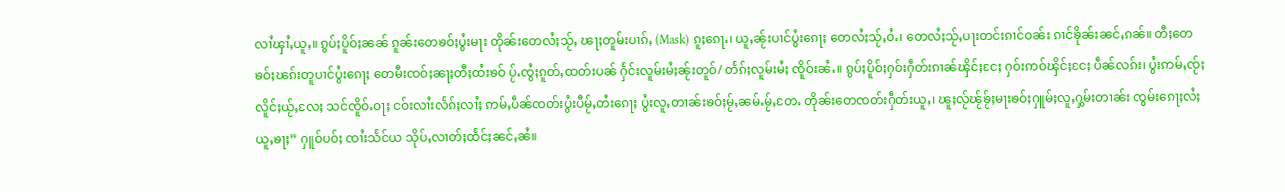လၢႆၾၢႆႇယူႇ။ ၵွပ်ႈပိူဝ်ႈၼၼ် ၵူၼ်းတေၶဝ်ႈပွႆးမႃး တိုၼ်းတေလႆႈသႂ်ႇ ၽႃႈတူမ်းပၢၵ်ႇ (Mask) ၵူႈၵေႃႉ၊ ယူႇၼႂ်းပၢင်ပွႆးၵေႃႈ တေလႆႈသႂ်ႇဝႆႉ၊ တေလႆႈသႂ်ႇပႃးတင်းၵၢင်ဝၼ်း ၵၢင်ၶိုၼ်းၼင်ႇၵၼ်။ တီႈတေၶဝ်ႈၽၵ်းတူပၢင်ပွႆးၵေႃႈ တေမီးၸဝ်ႈၼႃႈတီႈထႆးၶဝ် ပႂ်ႉၸွႆႈၵူတ်ႇထတ်းပၼ် ႁႅင်းလူမ်းမႆႈၼႂ်းတူဝ်/ တႅၵ်ႈလူမ်းမႆႈ ၸိူဝ်းၼႆႉ။ ၵွပ်ႈပိူဝ်ႈႁဝ်းႁဵတ်းၵၢၼ်ၾိင်ႈငႄႈ ႁဝ်းဢဝ်ၾိင်ႈငႄႈ ပဵၼ်လၵ်း၊ ပွႆးဢမ်ႇၸႂ်ႈလိူင်ႈယႂ်ႇလႄႈ သင်ၸိူဝ်ႉဝႃႈ ငဝ်းလၢႆးလႅၵ်ႈလၢႆႈ ဢမ်ႇပဵၼ်ၸတ်းပွႆးပီမႂ်ႇတႆးၵေႃႈ ပွႆးလူႇတၢၼ်းၶဝ်ႈမႂ်ႇၼမ်ႉမႂ်ႇတႄႉ တိုၼ်းတေၸတ်းႁဵတ်းယူႇ၊ ၽူႈလႂ်ၽႂ်ၶႂ်ႈမႃးၶဝ်ႈႁူမ်ႈလူႇႁွမ်းတၢၼ်း ၸွမ်းၵေႃႈလႆႈယူႇၶႃႈ” ႁူဝ်ပဝ်ႈ ၸၢႆးသႅင်ယ သိုပ်ႇလၢတ်ႈထႅင်ႈၼင်ႇၼႆ။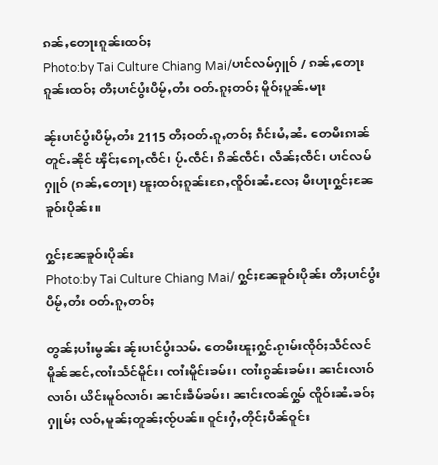ၵၼ်ႇတေႃးၵူၼ်းထဝ်ႈ
Photo:by Tai Culture Chiang Mai/ပၢင်လမ်ႁူဝ် / ၵၼ်ႇတေႃးၵူၼ်းထဝ်ႈ တီႈပၢင်ပွႆးပီမႂ်ႇတႆး ဝတ်ႉၵူႈတဝ်ႈ မိူဝ်ႈပူၼ်ႉမႃး

ၼႂ်းပၢင်ပွႆးပီမႂ်ႇတႆး 2115 တီႈဝတ်ႉၵူႇတဝ်ႈ ၵဵင်းမႆႇၼႆႉ တေမီးၵၢၼ်တူင်ႉၼိုင် ၾိင်ႈၵေႃႇၸဵင်၊ ပႂ်ႉၸဵင်၊ ၵိၼ်ၸဵင်၊ လဵၼ်ႈၸဵင်၊ ပၢင်လမ်ႁူဝ် (ၵၼ်ႇတေႃး) ၽူႈထဝ်ႈၵူၼ်းၵႄႇၸိူဝ်းၼႆႉလႄႈ မီးပႃးႁွင်ႈၼႄၶူဝ်းပိုၼ်း။

ႁွင်ႈၼႄၶူဝ်းပိုၼ်း
Photo:by Tai Culture Chiang Mai/ ႁွင်ႈၼႄၶူဝ်းပိုၼ်း တီႈပၢင်ပွႆးပီမႂ်ႇတႆး ဝတ်ႉၵူႇတဝ်ႈ

တွၼ်ႈပၢႆးမွၼ်း ၼႂ်းပၢင်ပွႆးသမ်ႉ တေမီးၽူႈႁွင်ႉၵႂၢမ်းၸိုဝ်ႈသဵင်လင် မိူၼ်ၼင်ႇၸၢႆးသႅင်မိူင်း၊ ၸၢႆးမိူင်းၶမ်း၊ ၸၢႆးၵွၼ်းၶမ်း၊ ၼၢင်းလၢဝ်လၢဝ်၊ ယိင်းမူဝ်လၢဝ်၊ ၼၢင်းၶဵမ်ၶမ်း၊ ၼၢင်းၸၼ်ႁွမ် ၸိူဝ်းၼႆႉၶဝ်ႈႁူမ်ႈ လဝ်ႇမူၼ်ႈတူၼ်ႈၸႂ်ပၼ်။ ဝူင်းႁႆႇတိုင်ႈပဵၼ်ဝူင်း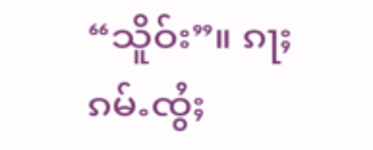“သိူဝ်း”။ ၵႃႈၵမ်ႉၸွႆႈ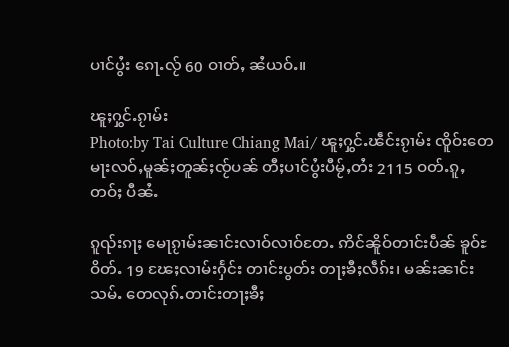ပၢင်ပွႆး ၵေႃႉလႂ် 60 ဝၢတ်ႇ ၼႆယဝ်ႉ။

ၽူႈႁွင်ႉၵႂၢမ်း
Photo:by Tai Culture Chiang Mai/ ၽူႈႁွင်ႉၽဵင်းၵႂၢမ်း ၸိူဝ်းတေမႃးလဝ်ႇမူၼ်ႈတူၼ်ႈၸႂ်ပၼ် တီႈပၢင်ပွႆးပီမႂ်ႇတႆး 2115 ဝတ်ႉၵူႇတဝ်ႈ ပီၼႆႉ

ၵူၺ်းၵႃႈ မေႃၵႂၢမ်းၼၢင်းလၢဝ်လၢဝ်တႄႉ ဢိင်ၼိူဝ်တၢင်းပဵၼ် ၶူဝ်ႊဝိတ်ႉ 19 ၽႄႈလၢမ်းႁႅင်း တၢင်းပွတ်း တႃႈၶီႈလဵၵ်း၊ မၼ်းၼၢင်းသမ်ႉ တေလုၵ်ႉတၢင်းတႃႈၶီႈ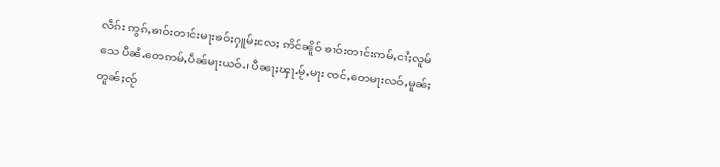လဵၵ်း ဢွၵ်ႇၶၢဝ်းတၢင်းမႃးၶဝ်ႈႁူမ်ႈလႄႈ ဢိင်ၼိူဝ် ၶၢဝ်းတၢင်းဢမ်ႇငၢႆႈလူမ်သေ ပီၼႆႉတေဢမ်ႇပဵၼ်မႃးယဝ်ႉ၊ ပီၼႃႈၾႃႉမႂ်ႇမႃး ၸင်ႇတေမႃးလဝ်ႇမူၼ်ႈ တူၼ်ႈၸႂ်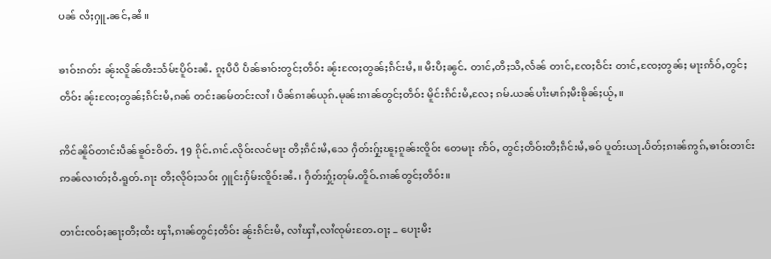ပၼ် လႆႈႁူႉၼင်ႇၼႆ။

ၶၢဝ်းၵတ်း ၼႂ်းလိူၼ်ၻီႊသႅမ်ႊပိူဝ်ႊၼႆႉ ၵူႈပီပီ ပဵၼ်ၶၢဝ်းတွင်ႈတဵဝ်း ၼႂ်းၸႄႈတွၼ်ႈၵဵင်းမႆႇ။ မီးပီႈၼွင်ႉ တၢင်ႇတီႈသီႇလႅၼ် တၢင်ႇၸႄႈဝဵင်း တၢင်ႇၸႄႈတွၼ်ႈ မႃးဢႅဝ်ႇတွင်ႈတဵဝ်း ၼႂ်းၸႄႈတွၼ်ႈၵဵင်းမႆႇၵၼ် တင်းၼမ်တင်းလၢႆ၊ ပဵၼ်ၵၢၼ်ယုၵ်ႉမုၼ်းၵၢၼ်တွင်ႈတဵဝ်း မိူင်းၵဵင်းမႆႇလႄႈ ၵမ်ႉယၼ်ပၢႆးမၢၵ်ႈမီးၶိုၼ်ႈယႂ်ႇ။

ဢိင်ၼိူဝ်တၢင်းပဵၼ်ၶူဝ်ႊဝိတ်ႉ 19 ၵိုင်ႉၵၢင်ႉလိုဝ်းလင်မႃး တီႈၵဵင်းမႆႇသေ ႁဵတ်းႁႂ်ႈၽူႈၵူၼ်းၸိူဝ်း တေမႃး ဢႅဝ်ႇ တွင်ႈတဵဝ်းတီႈၵဵင်းမႆႇၶဝ် ပူတ်းယႃႉပႅတ်ႈၵၢၼ်ဢွၵ်ႇၶၢဝ်းတၢင်း ဢၼ်လၢတ်ႈဝႆႉရူတ်ႉၵႃး တီႈလိုဝ်ႈသဝ်း ႁူင်းႁႅမ်းၸိူဝ်းၼႆႉ၊ ႁဵတ်းႁႂ်ႈတုမ်ႉတိူဝ်ႉၵၢၼ်တွင်ႈတဵဝ်း။

တၢင်းၸဝ်ႈၼႃႈတီႈထႆး ၾၢႆႇၵၢၼ်တွင်ႈတဵဝ်း ၼႂ်းၵဵင်းမႆႇ လၢႆၾၢႆႇလၢႆၸုမ်းတႄႉဝႃႈ – ပေႃးမီး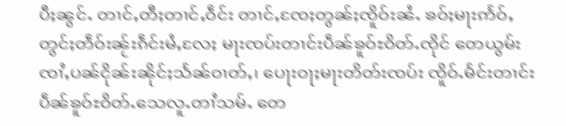ပီႈၼွင်ႉ တၢင်ႇတီႈတၢင်ႇဝဵင်း တၢင်ႇၸႄႈတွၼ်ႈၸိူဝ်းၼႆႉ ၶဝ်ႈမႃးဢႅဝ်ႇတွင်ႈတဵဝ်းၼႂ်းၵဵင်းမႆႇလႄႈ မႃးၸပ်းတၢင်းပဵၼ်ၶူဝ်ႊဝိတ်ႉၸိုင် တေယွမ်းၸၢႆႇပၼ်ငိုၼ်းၼိုင်ႈသႅၼ်ဝၢတ်ႇ၊ ပေႃးဝႃႈမႃးတိတ်းၸပ်း ၸိူဝ်ႉမႅင်းတၢင်းပဵၼ်ၶူဝ်ႊဝိတ်ႉသေလူႉတၢႆသမ်ႉ တေ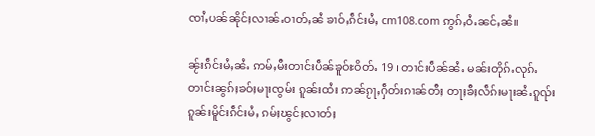ၸၢႆႇပၼ်ၼိုင်ႈလၢၼ်ႉဝၢတ်ႇၼႆ ၶၢဝ်ႇၵဵင်းမႆႇ cm108.com ဢွၵ်ႇဝႆႉၼင်ႇၼႆ။

ၼႂ်းၵဵင်းမႆႇၼႆႉ ဢမ်ႇမီးတၢင်းပဵၼ်ၶူဝ်ႊဝိတ်ႉ 19 ၊ တၢင်းပဵၼ်ၼႆႉ မၼ်းတိုၵ်ႉလုၵ်ႉတၢင်းၼွၵ်ႈၶဝ်ႈမႃးၸွမ်း ၵူၼ်းထႆး ဢၼ်ၵႂႃႇႁဵတ်းၵၢၼ်တီႈ တႃႈၶီႈလဵၵ်းမႃးၼႆႉၵူၺ်း ၵူၼ်းမိူင်းၵဵင်းမႆႇ ၵမ်ႈၽွင်ႈလၢတ်ႈ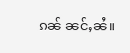ၵၼ် ၼင်ႇၼႆ။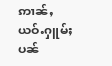ဢၢၼ်ႇယဝ်ႉႁူမ်ႈပၼ်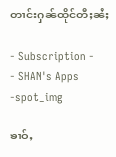တၢင်းႁၼ်ထိုင်တီႈၼႆႈ

- Subscription -
- SHAN's Apps -spot_img

ၶၢဝ်ႇ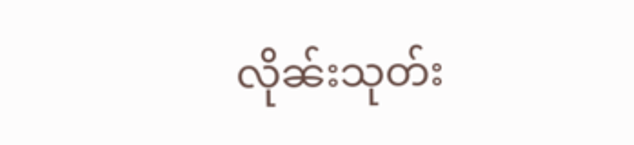လိုၼ်းသုတ်း